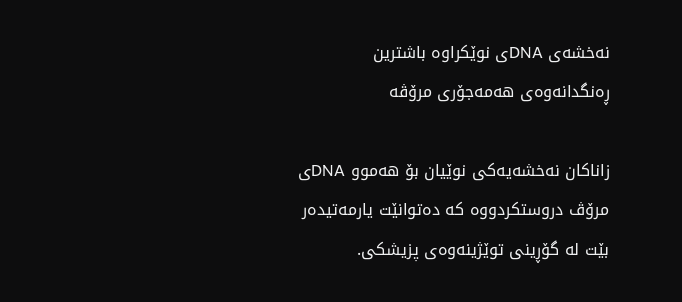نەخشەی DNAی نوێکراوە باشترین ڕەنگدانەوەی هەمەجۆری مرۆڤە

زاناکان نەخشەیەکی نوێیان بۆ هەموو DNAی مرۆڤ دروستکردووە کە دەتوانێت یارمەتیدەر بێت لە گۆڕینی توێژینەوەی پزیشکی.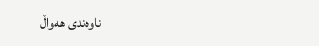ناوەندی هەواڵ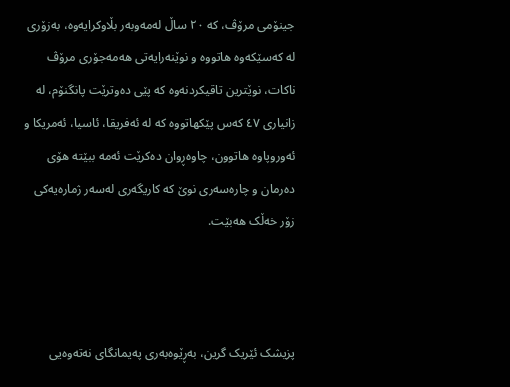جینۆمی مرۆڤ، کە ٢٠ ساڵ لەمەوبەر بڵاوکرایەوە، بەزۆری لە کەسێکەوە هاتووە و نوێنەرایەتی هەمەجۆری مرۆڤ ناکات، نوێترین تاقیکردنەوە کە پێی دەوترێت پانگنۆم، لە زانیاری ٤٧ کەس پێکهاتووە کە لە ئەفریقا، ئاسیا، ئەمریکا و ئەوروپاوە هاتوون، چاوەڕوان دەکرێت ئەمە ببێتە هۆی دەرمان و چارەسەری نوێ کە کاریگەری لەسەر ژمارەیەکی زۆر خەڵک هەبێت.



پزیشک ئێریک گرین، بەڕێوەبەری پەیمانگای نەتەوەیی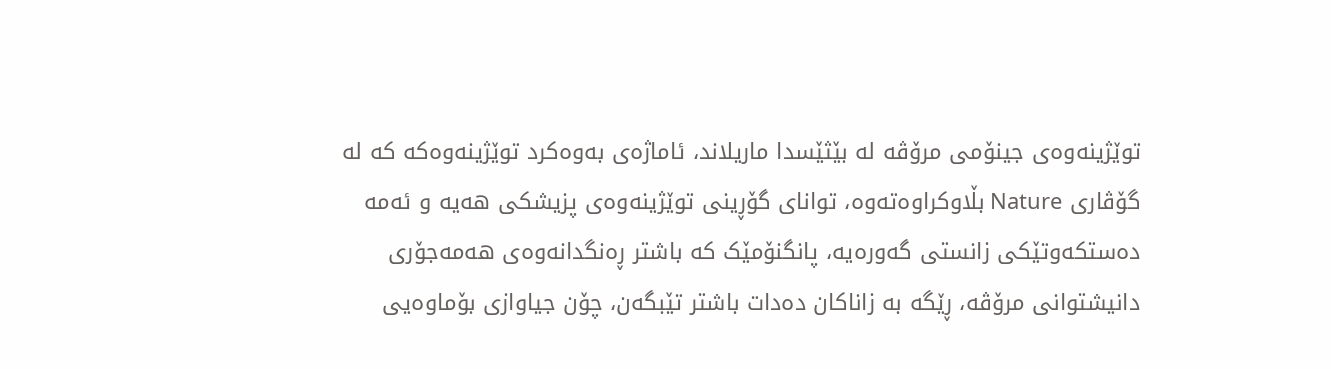توێژینەوەی جینۆمی مرۆڤە لە بێثێسدا ماریلاند، ئاماژەی بەوەکرد توێژینەوەکە کە لە گۆڤاری Nature بڵاوکراوەتەوە، توانای گۆڕینی توێژینەوەی پزیشکی هەیە و ئەمە دەستکەوتێکی زانستی گەورەیە، پانگنۆمێک کە باشتر ڕەنگدانەوەی هەمەجۆری دانیشتوانی مرۆڤە، ڕێگە بە زاناکان دەدات باشتر تێبگەن، چۆن جیاوازی بۆماوەیی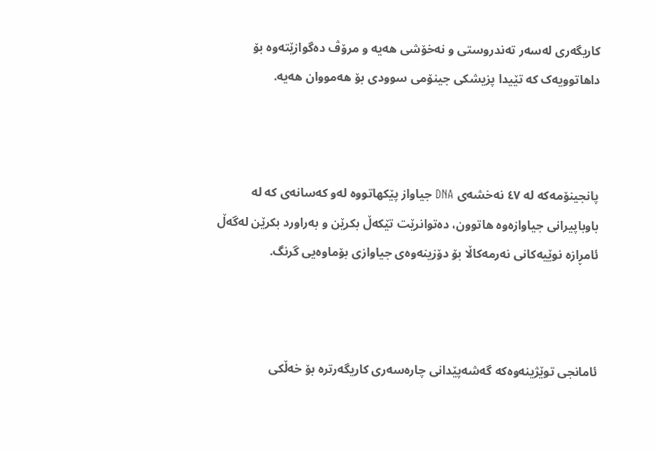کاریگەری لەسەر تەندروستی و نەخۆشی هەیە و مرۆڤ دەگوازێتەوە بۆ داهاتوویەک کە تێیدا پزیشکی جینۆمی سوودی بۆ هەمووان هەیە.



پانجینۆمەکە لە ٤٧ نەخشەی DNA جیاواز پێکهاتووە لەو کەسانەی کە لە باوباپیرانی جیاوازەوە هاتوون، دەتوانرێت تێکەڵ بکرێن و بەراورد بکرێن لەگەڵ ئامڕازە نوێیەکانی نەرمەکاڵا بۆ دۆزینەوەی جیاوازی بۆماوەیی گرنگ.



ئامانجی توێژینەوەکە گەشەپێدانی چارەسەری کاریگەرترە بۆ خەڵکی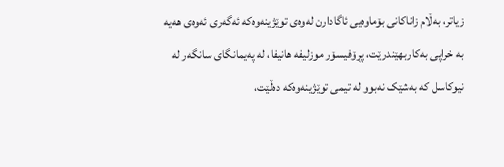زیاتر، بەڵام زاناکانی بۆماوەیی ئاگادارن لەوەی توێژینەوەکە ئەگەری ئەوەی هەیە بە خراپی بەکاربهێندرێت، پڕۆفیسۆر موزلیفە هانیفا، لە پەیمانگای سانگەر لە نیوکاسل کە بەشێک نەبوو لە تیمی توێژینەوەکە دەڵێت،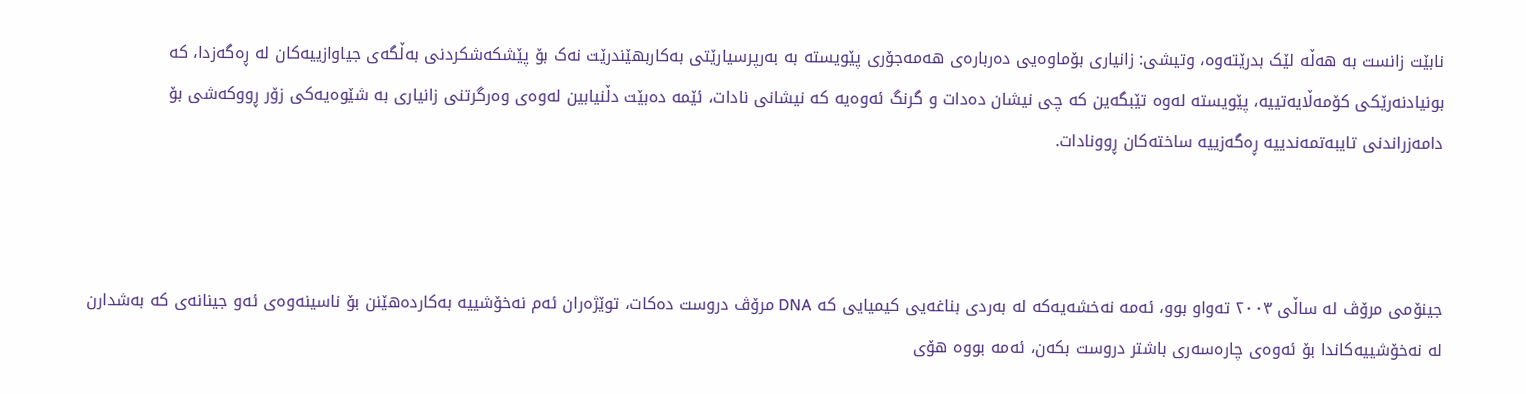نابێت زانست بە هەڵە لێک بدرێتەوە، وتیشی: زانیاری بۆماوەیی دەربارەی هەمەجۆری پێویستە بە بەرپرسیارێتی بەکاربهێندرێت نەک بۆ پێشکەشکردنی بەڵگەی جیاوازییەکان لە ڕەگەزدا، کە بونیادنەرێکی کۆمەڵایەتییە، پێویستە لەوە تێبگەین کە چی نیشان دەدات و گرنگ ئەوەیە کە نیشانی نادات، ئێمە دەبێت دڵنیابین لەوەی وەرگرتنی زانیاری بە شێوەیەکی زۆر ڕووکەشی بۆ دامەزراندنی تایبەتمەندییە ڕەگەزییە ساختەکان ڕوونادات.



جینۆمی مرۆڤ لە ساڵی ٢٠٠٣ تەواو بوو، ئەمە نەخشەیەکە لە بەردی بناغەیی کیمیایی کە DNA مرۆڤ دروست دەکات، توێژەران ئەم نەخۆشییە بەکاردەهێنن بۆ ناسینەوەی ئەو جینانەی کە بەشدارن لە نەخۆشییەکاندا بۆ ئەوەی چارەسەری باشتر دروست بکەن، ئەمە بووە هۆی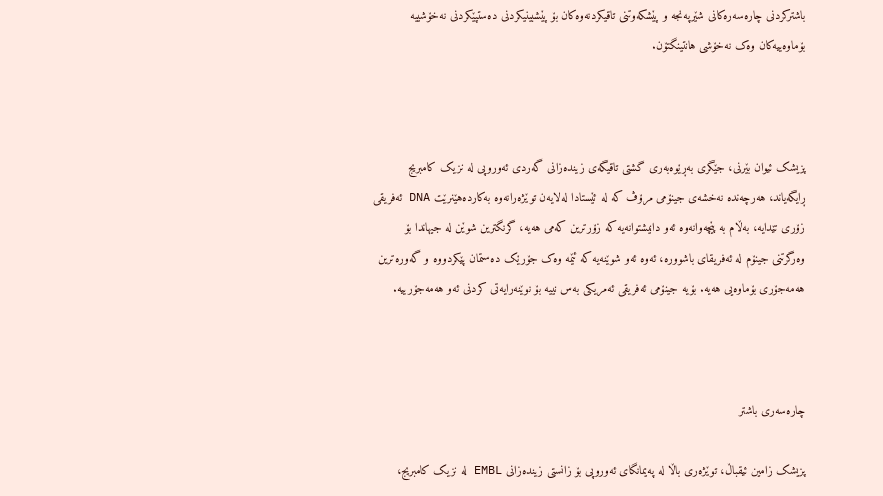باشترکردنی چارەسەرەکانی شێرپەنجە و پێشکەوتنی تاقیکردنەوەکان بۆ پێشبینیکردنی دەستپێکردنی نەخۆشییە بۆماوەییەکان وەک نەخۆشی هانتینگتۆن.



پزیشک ئیوان بێرنی، جێگری بەڕێوەبەری گشتی تاقیگەی زیندەزانی گەردی ئەوروپی لە نزیک کامبریج ڕایگەیاند، هەرچەندە نەخشەی جینۆمی مرۆڤ کە لە ئێستادا لەلایەن توێژەرانەوە بەکاردەهێنرێت DNA ئەفریقی زۆری تێدایە، بەڵام بە پێچەوانەوە ئەو دانیشتوانەیە کە زۆرترین کەمی هەیە، گرنگترین شوێن لە جیهاندا بۆ وەرگرتنی جینۆم لە ئەفریقای باشوورە، ئەوە ئەو شوێنەیە کە ئێمە وەک جۆرێک دەستمان پێکردووە و گەورەترین هەمەجۆری بۆماوەیی هەیە. بۆیە جینۆمی ئەفریقی ئەمریکی بەس نییە بۆ نوێنەرایەتی کردنی ئەو هەمەجۆرییە.



چارەسەری باشتر

پزیشک زامین ئیقباڵ، توێژەری باڵا لە پەیمانگای ئەوروپی بۆ زانستی زیندەزانی EMBL لە نزیک کامبریج،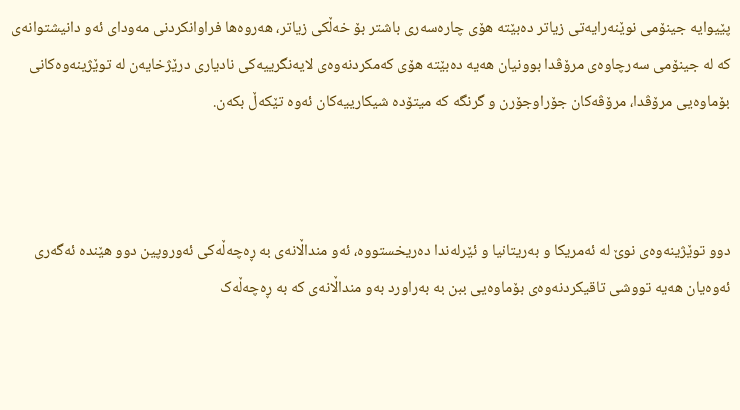پێیوایە جینۆمی نوێنەرایەتی زیاتر دەبێتە هۆی چارەسەری باشتر بۆ خەڵکی زیاتر، هەروەها فراوانکردنی مەودای ئەو دانیشتوانەی کە لە جینۆمی سەرچاوەی مرۆڤدا بوونیان هەیە دەبێتە هۆی کەمکردنەوەی لایەنگرییەکی نادیاری درێژخایەن لە توێژینەوەکانی بۆماوەیی مرۆڤدا، مرۆڤەکان جۆراوجۆرن و گرنگە کە میتۆدە شیکارییەکان ئەوە تێکەڵ بکەن.



دوو توێژینەوەی نوێ لە ئەمریکا و بەریتانیا و ئێرلەندا دەریخستووە، ئەو منداڵانەی بە ڕەچەڵەکی ئەوروپین دوو هێندە ئەگەری ئەوەیان هەیە تووشی تاقیکردنەوەی بۆماوەیی ببن بە بەراورد بەو منداڵانەی کە بە ڕەچەڵەک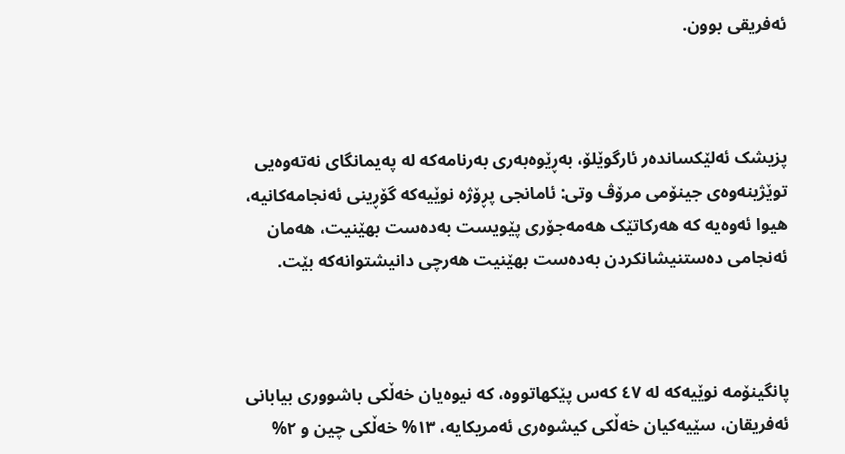ئەفریقی بوون.



پزیشک ئەلێکساندەر ئارگوێلۆ، بەڕێوەبەری بەرنامەکە لە پەیمانگای نەتەوەیی توێژینەوەی جینۆمی مرۆڤ وتی: ئامانجی پڕۆژە نوێیەکە گۆڕینی ئەنجامەکانیە، هیوا ئەوەیە کە هەرکاتێک هەمەجۆری پێویست بەدەست بهێنیت، هەمان ئەنجامی دەستنیشانکردن بەدەست بهێنیت هەرچی دانیشتوانەکە بێت.



پانگینۆمە نوێیەکە لە ٤٧ کەس پێکهاتووە، کە نیوەیان خەڵکی باشووری بیابانی ئەفریقان، سێیەکیان خەڵکی کیشوەری ئەمریکایە، ١٣% خەڵکی چین و ٢%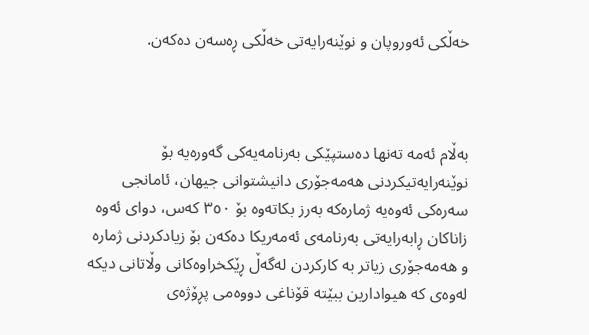خەڵکی ئەوروپان و نوێنەرایەتی خەڵکی ڕەسەن دەکەن.



بەڵام ئەمە تەنها دەستپێکی بەرنامەیەکی گەورەیە بۆ نوێنەرایەتیکردنی هەمەجۆری دانیشتوانی جیهان، ئامانجی سەرەکی ئەوەیە ژمارەکە بەرز بکاتەوە بۆ ٣٥٠ کەس، دوای ئەوە زاناکان ڕابەرایەتی بەرنامەی ئەمەریکا دەکەن بۆ زیادکردنی ژمارە و هەمەجۆری زیاتر بە کارکردن لەگەڵ ڕێکخراوەکانی وڵاتانی دیکە لەوەی کە هیوادارین ببێتە قۆناغی دووەمی پڕۆژەی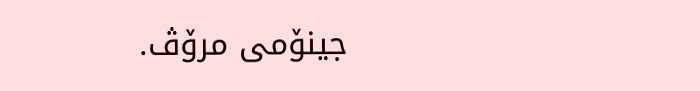جینۆمی مرۆڤ.